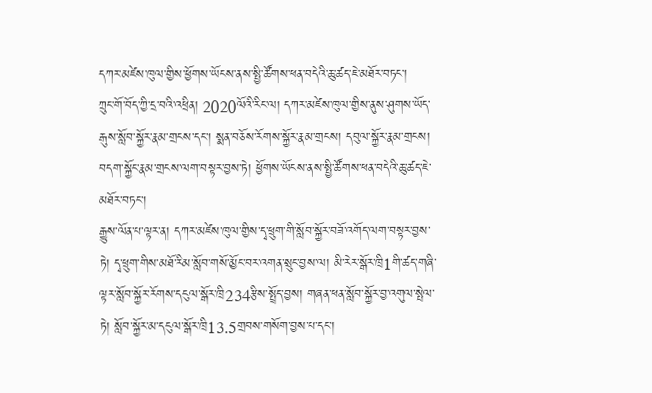དཀར་མཛེས་ཁུལ་གྱིས་ཕྱོགས་ཡོངས་ནས་སྤྱི་ཚོགས་ཕན་བདེའི་ཆུ་ཚད་ཇེ་མཐོར་བཏང་།
ཀྲུང་གོ་བོད་ཀྱི་དྲ་བའི་འཕྲིན། 2020ལོའི་རིང་ལ། དཀར་མཛེས་ཁུལ་གྱིས་ནུས་ཤུགས་ཡོད་རྒུས་སློབ་སྐྱོར་རྣམ་གྲངས་དང་། སྨན་བཅོས་རོགས་སྐྱོར་རྣམ་གྲངས། དབུལ་སྐྱོར་རྣམ་གྲངས། བདག་སྐྱོང་རྣམ་གྲངས་ལག་བསྟར་བྱས་ཏེ། ཕྱོགས་ཡོངས་ནས་སྤྱི་ཚོགས་ཕན་བདེའི་ཆུ་ཚད་ཇེ་མཐོར་བཏང་།
རྒྱུས་ལོན་པ་ལྟར་ན། དཀར་མཛེས་ཁུལ་གྱིས་དྭ་ཕྲུག་གི་སློབ་སྐྱོར་བཟོ་འགོད་ལག་བསྟར་བྱས་ཏེ། དྭ་ཕྲུག་གིས་མཐོ་རིམ་སློབ་གསོ་མྱོང་བར་འགན་སྲུང་བྱས་ལ། མི་རེར་སྒོར་ཁྲི1གི་ཚད་གཞི་ལྟར་སློབ་སྐྱོར་རོགས་དངུལ་སྒོར་ཁྲི234རྩིས་སྤྲོད་བྱས། གཞན་ཕན་སློབ་སྐྱོར་བྱ་འགུལ་སྤེལ་ཏེ། སློབ་སྐྱོར་མ་དངུལ་སྒོར་ཁྲི13.5གྲབས་གསོག་བྱས་པ་དང་།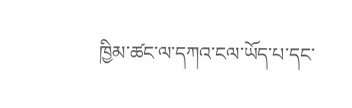ཁྱིམ་ཚང་ལ་དཀའ་ངལ་ཡོད་པ་དང་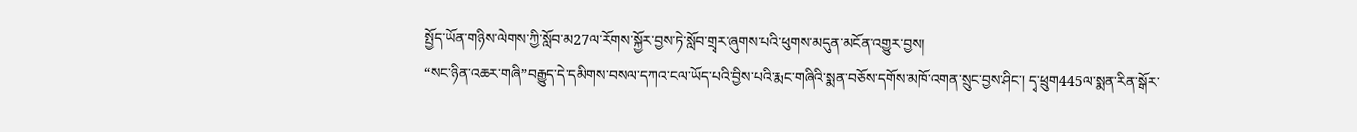སྤྱོད་ཡོན་གཉིས་ལེགས་ཀྱི་སློབ་མ27ལ་རོགས་སྐྱོར་བྱས་ཏེ་སློབ་གྲྭར་ཞུགས་པའི་ཕུགས་མདུན་མངོན་འགྱུར་བྱས།
“སང་ཉིན་འཆར་གཞི”བརྒྱུད་དེ་དམིགས་བསལ་དཀའ་ངལ་ཡོད་པའི་བྱིས་པའི་རྨང་གཞིའི་སྨན་བཅོས་དགོས་མཁོ་འགན་སྲུང་བྱས་ཤིང་། དྭ་ཕྲུག445ལ་སྨན་རིན་སྒོར་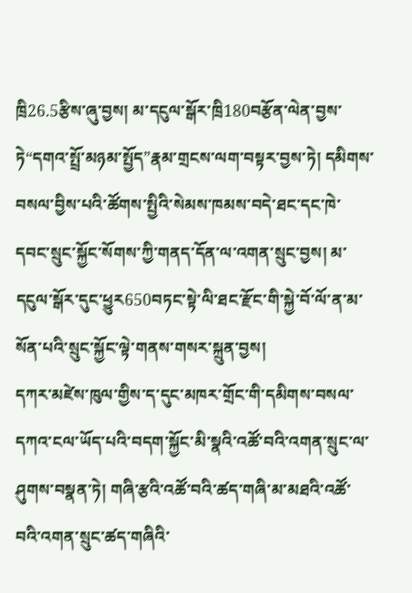ཁྲི26.5རྩིས་ཞུ་བྱས། མ་དངུལ་སྒོར་ཁྲི180བརྩོན་ལེན་བྱས་ཏེ“དགའ་སྤྲོ་མཉམ་སྤྱོད”རྣམ་གྲངས་ལག་བསྟར་བྱས་ཏེ། དམིགས་བསལ་བྱིས་པའི་ཚོགས་སྤྱིའི་སེམས་ཁམས་བདེ་ཐང་དང་ཁེ་དབང་སྲུང་སྐྱོང་སོགས་ཀྱི་གནད་དོན་ལ་འགན་སྲུང་བྱས། མ་དངུལ་སྒོར་དུང་ཕྱུར650བཏང་སྟེ་ལི་ཐང་རྫོང་གི་སྐྱེ་བོ་ལོ་ན་མ་སོན་པའི་སྲུང་སྐྱོང་ལྟེ་གནས་གསར་སྐྲུན་བྱས།
དཀར་མཛེས་ཁུལ་གྱིས་ད་དུང་མཁར་གྲོང་གི་དམིགས་བསལ་དཀའ་ངལ་ཡོད་པའི་བདག་སྐྱོང་མི་སྣའི་འཚོ་བའི་འགན་སྲུང་ལ་ཤུགས་བསྣན་ཏེ། གཞི་རྩའི་འཚོ་བའི་ཚད་གཞི་མ་མཐའི་འཚོ་བའི་འགན་སྲུང་ཚད་གཞིའི་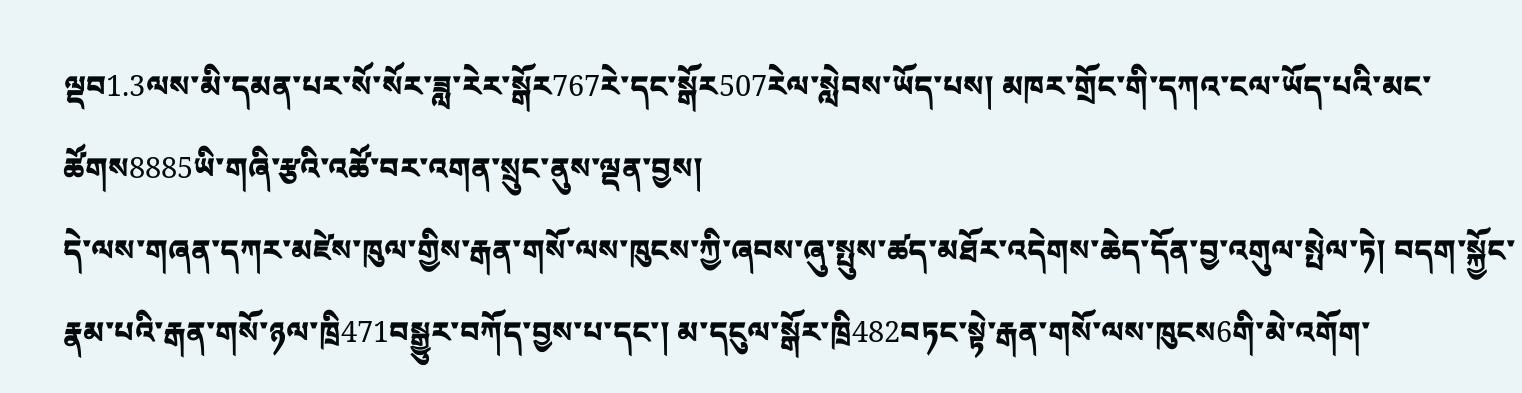ལྡབ1.3ལས་མི་དམན་པར་སོ་སོར་ཟླ་རེར་སྒོར767རེ་དང་སྒོར507རེལ་སླེབས་ཡོད་པས། མཁར་གྲོང་གི་དཀའ་ངལ་ཡོད་པའི་མང་ཚོགས8885ཡི་གཞི་རྩའི་འཚོ་བར་འགན་སྲུང་ནུས་ལྡན་བྱས།
དེ་ལས་གཞན་དཀར་མཛེས་ཁུལ་གྱིས་རྒན་གསོ་ལས་ཁུངས་ཀྱི་ཞབས་ཞུ་སྤུས་ཚད་མཐོར་འདེགས་ཆེད་དོན་བྱ་འགུལ་སྤེལ་ཏེ། བདག་སྐྱོང་རྣམ་པའི་རྒན་གསོ་ཉལ་ཁྲི471བསྒྱུར་བཀོད་བྱས་པ་དང་། མ་དངུལ་སྒོར་ཁྲི482བཏང་སྟེ་རྒན་གསོ་ལས་ཁུངས6གི་མེ་འགོག་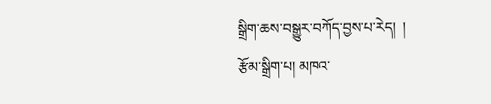སྒྲིག་ཆས་བསྒྱུར་བཀོད་བྱས་པ་རེད།  །
རྩོམ་སྒྲིག་པ། མཁའ་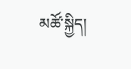མཚོ་སྐྱིད།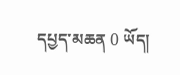དཔྱད་མཆན 0 ཡོད།